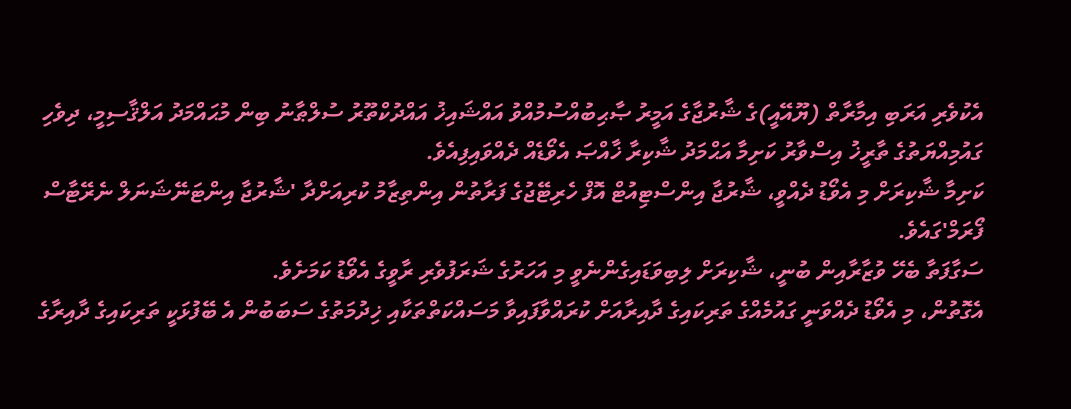އެކުވެރި އަރަބި އިމާރާތް (ޔޫއޭއީ)ގެ ޝާރުޖާގެ އަމީރު ޞާޙިބުއްސުމުއްވު އައްޝައިޚު އައްދުކްތޫރު ސުލްޠާނު ބިން މުޙައްމަދު އަލްޤާސިމީ، ދިވެހި ގައުމިއްޔަތުގެ ތާރީޚު އިސްވާރު ކަށިމާ އަޙްމަދު ޝާކިރާ ޚާއްޞަ އެވޯޑެއް ދެއްވައިފިއެވެ.
ކަށިމާ ޝާކިރަށް މި އެވޯޑު ދެއްވީ، ޝާރުޖާ އިންސްޓިއުޓް އޮފް ހެރިޓޭޖުގެ ފަރާތުން އިންތިޒާމު ކުރިއަށްދާ 'ޝާރުޖާ އިންޓަނޭޝަނަލް ނެރޭޓާސް ފޯރަމް'ގައެވެ.
ސަގާފަތާ ބެހޭ ވުޒާރާއިން ބުނީ، ޝާކިރަށް ލިބިވަޑައިގެންނެވީ މި އަހަރުގެ ޝަރަފުވެރި ރާވީގެ އެވޯޑު ކަމަށެވެ.
އެގޮތުން، މި އެވޯޑު ދެއްވަނީ ގައުމެއްގެ ތަރިކައިގެ ދާއިރާއަށް ކުރައްވާފައިވާ މަސައްކަތްތަކާއި ޚިދުމަތުގެ ސަބަބުން އެ ބޭފުޅަކީ ތަރިކައިގެ ދާއިރާގެ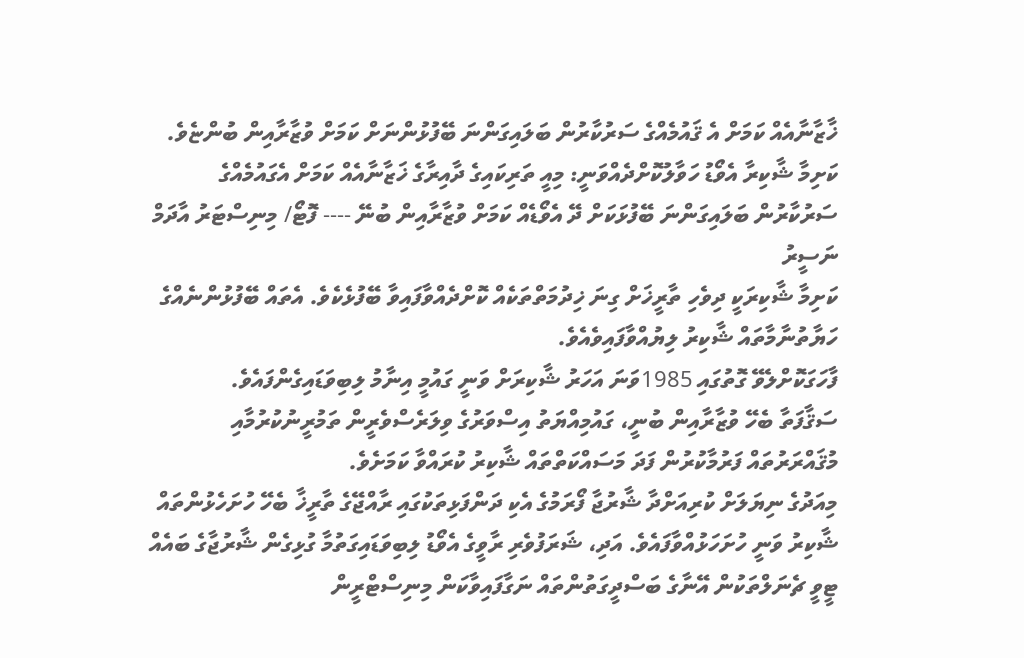ޚާޒާނާއެއް ކަމަށް އެ ޤައުމެއްގެ ސަރުކާރުން ބަލައިގަންނަ ބޭފުޅުންނަށް ކަމަށް ވުޒާރާއިން ބުންޏެވެ.
ކަށިމާ ޝާކިރާ އެވޯޑު ހަވާލުކޮށްދެއްވަނީ: މިއީ ތަރިކައިގެ ދާއިރާގެ ޚަޒާނާއެއް ކަމަށް އެގައުމެއްގެ ސަރުކާރުން ބަލައިގަންނަ ބޭފުޅަކަށް ދޭ އެވޯޑެއް ކަމަށް ވުޒާރާއިން ބުނޭ ---- ފޮޓޯ/ މިނިސްޓަރު އާދަމް ނަސީރު
ކަށިމާ ޝާކިރަކީ ދިވެހި ތާރީޚަށް ގިނަ ޚިދުމަތްތަކެއް ކޮށްދެއްވާފައިވާ ބޭފުޅެކެވެ. އެތައް ބޭފުޅުންނެއްގެ ހަޔާތުނާމާތައް ޝާކިރު ލިޔުއްވާފައިވެއެވެ.
ފާހަގަކޮށްލެވޭ ގޮތުގައި 1985ވަނަ އަހަރު ޝާކިރަށް ވަނީ ގައުމީ އިނާމު ލިބިވަޑައިގެންފައެވެ.
ސަޤާފަތާ ބެހޭ ވުޒާރާއިން ބުނީ، ގައުމިއްޔަތު އިސްވަރުގެ ވިލަރެސްވެރީން ތަމުރީނުކުރުމާއި މުޤައްރަރުތައް ފަރުމާކުރުން ފަދަ މަސައްކަތްތައް ޝާކިރު ކުރައްވާ ކަމަށެވެ.
މިއަދުގެ ނިޔަލަށް ކުރިއަށްދާ ޝާރުޖާ ފޯރަމުގެ އެކި ދަންފަޅިތަކުގައި ރާއްޖޭގެ ތާރީޚާ ބެހޭ ހުށަހެޅުންތައް ޝާކިރު ވަނީ ހުށަހަޅުއްވާފައެވެ. އަދި، ޝަރަފުވެރި ރާވީގެ އެވޯޑު ލިބިވަޑައިގަތުމާ ގުޅިގެން ޝާރުޖާގެ ބައެއް ޓީވީ ޗެނަލްތަކުން އޭނާގެ ބަސްދީގަތުންތައް ނަގާފައިވާކަން މިނިސްޓްރީން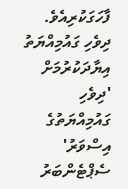ފާހަގަކުރިއެވެ.
ދިވެހި ގައުމިއްޔަތު އިޔާދަކުރުމަށް 'ދިވެހި ގައުމިއްޔަތުގެ އިސްވަރު' ސެޕްޓެންބަރު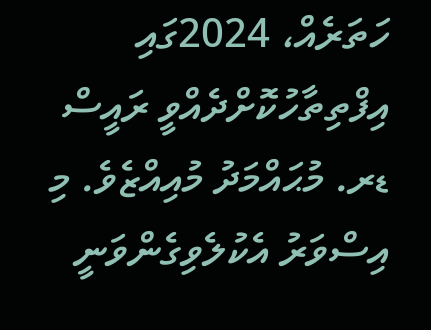ހަތަރެއް، 2024ގައި އިފްތިތާހުކޮށްދެއްވީ ރައީސް ޑރ. މުޙައްމަދު މުއިއްޒެވެ. މި އިސްވަރު އެކުލެވިގެންވަނީ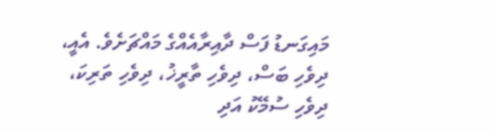މައިގަނޑު ފަސް ދާއިރާއެއްގެ މައްޗަށެވެ. އެއީ، ދިވެހި ބަސް، ދިވެހި ތާރީޚު، ދިވެހި ތަރިކަ، ދިވެހި ސުމޭކު އަދި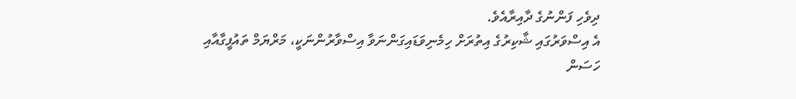ދިވެހި ފަންނުގެ ދާއިރާއެވެ.
އެ އިސްވަރުގައި ޝާކިރުގެ އިތުރަށް ހިމެނިވަޑައިގަންނަވާ އިސްވާރުންނަކީ، މަރްޔަމް ތައުފީގާއާއި
ހަސަން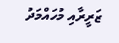ޒަރީރާއި މުހައްމަދު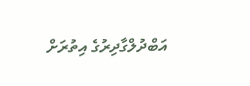އަބްދުލްގާދިރުގެ އިތުރަށް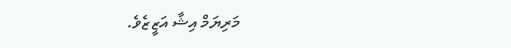މަރިޔަމް އިޝާ އަޒީޒެވެ.